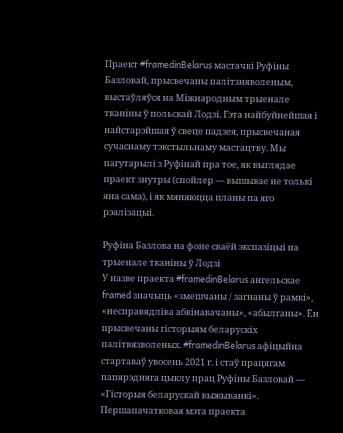Праект #framedinBelarus мастачкі Руфіны Базловай, прысвечаны палітзняволеным, выстаўляўся на Міжнародным трыенале тканіны ў польскай Лодзі. Гэта найбуйнейшая і найстарэйшая ў свеце падзея, прысвечаная сучаснаму тэкстыльнаму мастацтву. Мы пагутарылі з Руфінай пра тое, як выглядае праект знутры (спойлер — вышывае не толькі яна сама), і як мяняюцца планы па яго рэалізацыі.

Руфіна Базлова на фоне сваёй экспазіцыі на трыенале тканіны ў Лодзі
У назве праекта #framedinBelarus ангельскае framed значыць «змешчаны / загнаны ў рамкі», «несправядліва абвінавачаны», «абылганы». Ён прысвечаны гісторыям беларускіх палітвязволеных. #framedinBelarus афіцыйна стартаваў увосень 2021 г. і стаў працягам папярэдняга цыклу прац Руфіны Базловай — «Гісторыя беларускай выжыванкі».
Першапачатковая мэта праекта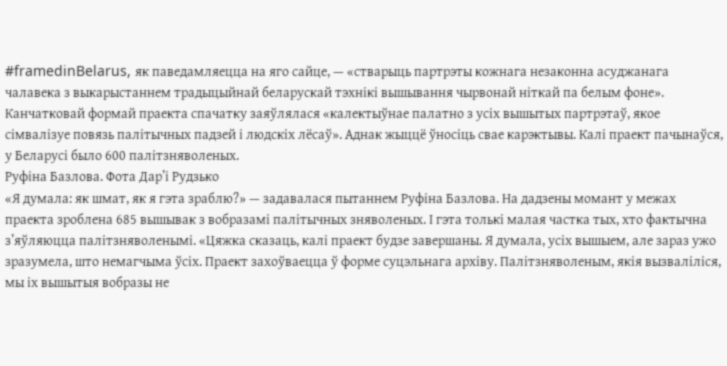#framedinBelarus, як паведамляецца на яго сайце, — «стварыць партрэты кожнага незаконна асуджанага чалавека з выкарыстаннем традыцыйнай беларускай тэхнікі вышывання чырвонай ніткай па белым фоне». Канчатковай формай праекта спачатку заяўлялася «калектыўнае палатно з усіх вышытых партрэтаў, якое сімвалізуе повязь палітычных падзей і людскіх лёсаў». Аднак жыццё ўносіць свае карэктывы. Калі праект пачынаўся, у Беларусі было 600 палітзняволеных.
Руфіна Базлова. Фота Дар’і Рудзько
«Я думала: як шмат, як я гэта зраблю?» — задавалася пытаннем Руфіна Базлова. На дадзены момант у межах праекта зроблена 685 вышывак з вобразамі палітычных зняволеных. І гэта толькі малая частка тых, хто фактычна з’яўляюцца палітзняволенымі. «Цяжка сказаць, калі праект будзе завершаны. Я думала, усіх вышыем, але зараз ужо зразумела, што немагчыма ўсіх. Праект захоўваецца ў форме суцэльнага архіву. Палітзняволеным, якія вызваліліся, мы іх вышытыя вобразы не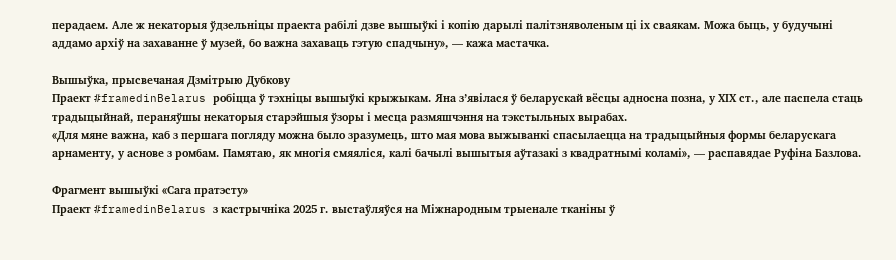перадаем. Але ж некаторыя ўдзельніцы праекта рабілі дзве вышыўкі і копію дарылі палітзняволеным ці іх сваякам. Можа быць, у будучыні аддамо архіў на захаванне ў музей, бо важна захаваць гэтую спадчыну», — кажа мастачка.

Вышыўка, прысвечаная Дзмітрыю Дубкову
Праект #framedinBelarus робіцца ў тэхніцы вышыўкі крыжыкам. Яна з’явілася ў беларускай вёсцы адносна позна, у ХІХ ст., але паспела стаць традыцыйнай, пераняўшы некаторыя старэйшыя ўзоры і месца размяшчэння на тэкстыльных вырабах.
«Для мяне важна, каб з першага погляду можна было зразумець, што мая мова выжыванкі спасылаецца на традыцыйныя формы беларускага арнаменту, у аснове з ромбам. Памятаю, як многія смяяліся, калі бачылі вышытыя аўтазакі з квадратнымі коламі», — распавядае Руфіна Базлова.

Фрагмент вышыўкі «Сага пратэсту»
Праект #framedinBelarus з кастрычніка 2025 г. выстаўляўся на Міжнародным трыенале тканіны ў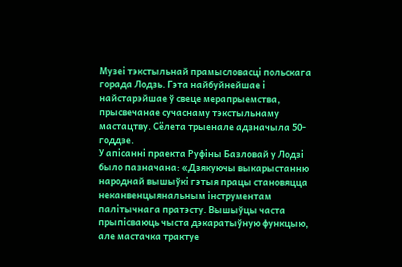Музеі тэкстыльнай прамысловасці польскага горада Лодзь. Гэта найбуйнейшае і найстарэйшае ў свеце мерапрыемства, прысвечанае сучаснаму тэкстыльнаму мастацтву. Сёлета трыенале адзначыла 50-годдзе.
У апісанні праекта Руфіны Базловай у Лодзі было пазначана: «Дзякуючы выкарыстанню народнай вышыўкі гэтыя працы становяцца неканвенцыянальным інструментам палітычнага пратэсту. Вышыўцы часта прыпісваюць чыста дэкаратыўную функцыю, але мастачка трактуе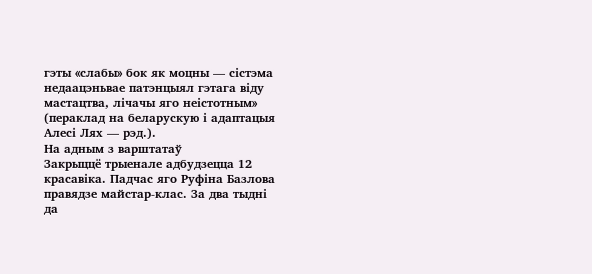гэты «слабы» бок як моцны — сістэма недаацэньвае патэнцыял гэтага віду мастацтва, лічачы яго неістотным» (пераклад на беларускую і адаптацыя Алесі Лях — рэд.).
На адным з варштатаў
Закрыццё трыенале адбудзецца 12 красавіка. Падчас яго Руфіна Базлова правядзе майстар-клас. За два тыдні да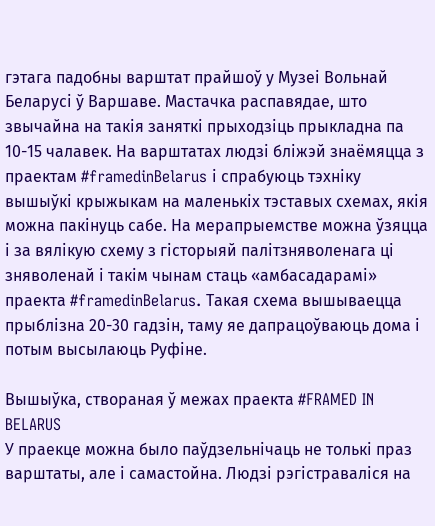гэтага падобны варштат прайшоў у Музеі Вольнай Беларусі ў Варшаве. Мастачка распавядае, што звычайна на такія заняткі прыходзіць прыкладна па 10-15 чалавек. На варштатах людзі бліжэй знаёмяцца з праектам #framedinBelarus і спрабуюць тэхніку вышыўкі крыжыкам на маленькіх тэставых схемах, якія можна пакінуць сабе. На мерапрыемстве можна ўзяцца і за вялікую схему з гісторыяй палітзняволенага ці зняволенай і такім чынам стаць «амбасадарамі» праекта #framedinBelarus. Такая схема вышываецца прыблізна 20-30 гадзін, таму яе дапрацоўваюць дома і потым высылаюць Руфіне.

Вышыўка, створаная ў межах праекта #FRAMED IN BELARUS
У праекце можна было паўдзельнічаць не толькі праз варштаты, але і самастойна. Людзі рэгістраваліся на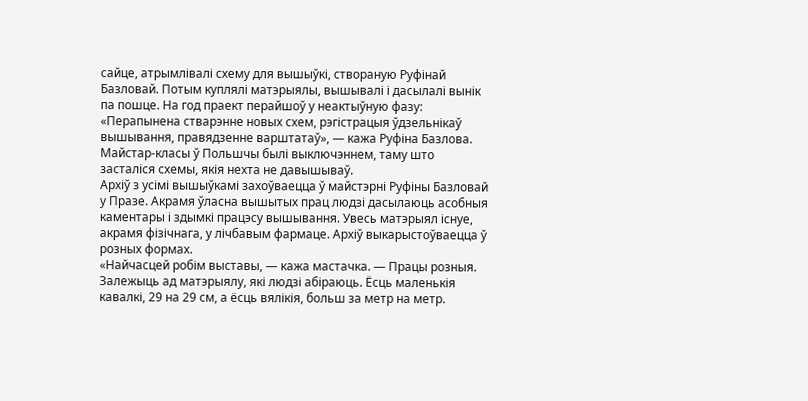сайце, атрымлівалі схему для вышыўкі, створаную Руфінай Базловай. Потым куплялі матэрыялы, вышывалі і дасылалі вынік па пошце. На год праект перайшоў у неактыўную фазу: «Перапынена стварэнне новых схем, рэгістрацыя ўдзельнікаў вышывання, правядзенне варштатаў», — кажа Руфіна Базлова. Майстар-класы ў Польшчы былі выключэннем, таму што засталіся схемы, якія нехта не давышываў.
Архіў з усімі вышыўкамі захоўваецца ў майстэрні Руфіны Базловай у Празе. Акрамя ўласна вышытых прац людзі дасылаюць асобныя каментары і здымкі працэсу вышывання. Увесь матэрыял існуе, акрамя фізічнага, у лічбавым фармаце. Архіў выкарыстоўваецца ў розных формах.
«Найчасцей робім выставы, — кажа мастачка. — Працы розныя. Залежыць ад матэрыялу, які людзі абіраюць. Ёсць маленькія кавалкі, 29 на 29 см, а ёсць вялікія, больш за метр на метр.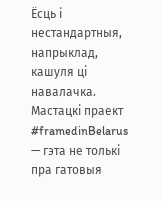Ёсць і нестандартныя, напрыклад, кашуля ці навалачка.
Мастацкі праект #framedinBelarus — гэта не толькі пра гатовыя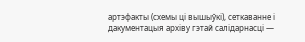артэфакты (схемы ці вышыўкі), сеткаванне і дакументацыя архіву гэтай салідарнасці —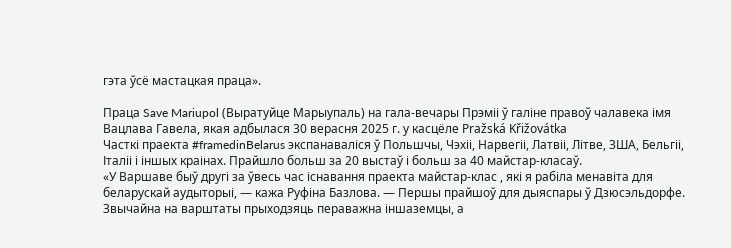гэта ўсё мастацкая праца».

Праца Save Mariupol (Выратуйце Марыупаль) на гала-вечары Прэміі ў галіне правоў чалавека імя Вацлава Гавела, якая адбылася 30 верасня 2025 г. у касцёле Pražská Křižovátka
Часткі праекта #framedinBelarus экспанаваліся ў Польшчы, Чэхіі, Нарвегіі, Латвіі, Літве, ЗША, Бельгіі, Італіі і іншых краінах. Прайшло больш за 20 выстаў і больш за 40 майстар-класаў.
«У Варшаве быў другі за ўвесь час існавання праекта майстар-клас , які я рабіла менавіта для беларускай аудыторыі, — кажа Руфіна Базлова. — Першы прайшоў для дыяспары ў Дзюсэльдорфе. Звычайна на варштаты прыходзяць пераважна іншаземцы, а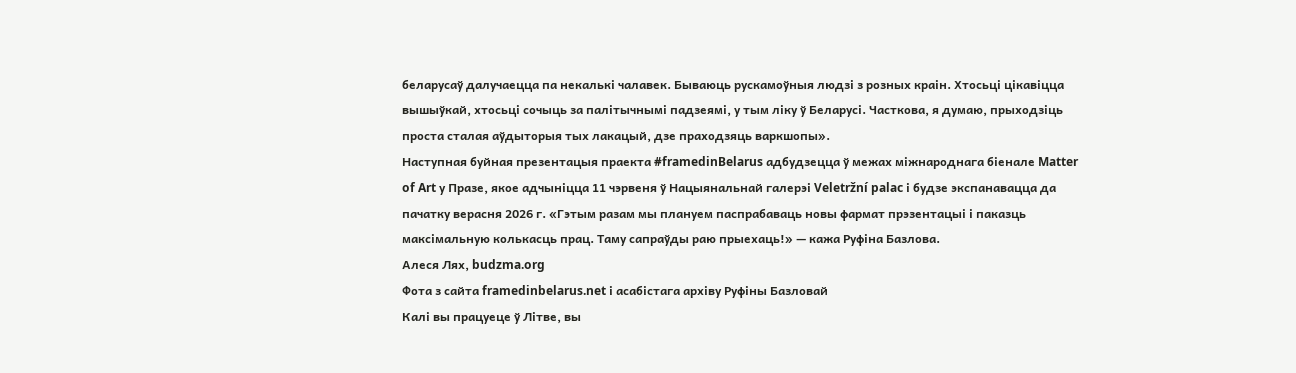беларусаў далучаецца па некалькі чалавек. Бываюць рускамоўныя людзі з розных краін. Хтосьці цікавіцца вышыўкай, хтосьці сочыць за палітычнымі падзеямі, у тым ліку ў Беларусі. Часткова, я думаю, прыходзіць проста сталая аўдыторыя тых лакацый, дзе праходзяць варкшопы».
Наступная буйная презентацыя праекта #framedinBelarus адбудзецца ў межах міжнароднага біенале Matter of Art у Празе, якое адчыніцца 11 чэрвеня ў Нацыянальнай галерэі Veletržní palac і будзе экспанавацца да пачатку верасня 2026 г. «Гэтым разам мы плануем паспрабаваць новы фармат прэзентацыі і паказць максімальную колькасць прац. Таму сапраўды раю прыехаць!» — кажа Руфіна Базлова.
Алеся Лях, budzma.org
Фота з сайта framedinbelarus.net і асабістага архіву Руфіны Базловай
Калі вы працуеце ў Літве, вы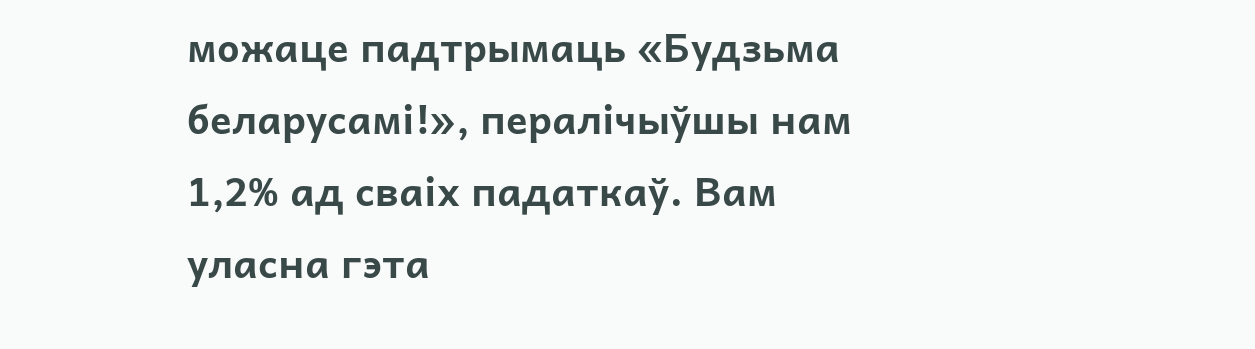можаце падтрымаць «Будзьма беларусамі!», пералічыўшы нам 1,2% ад сваіх падаткаў. Вам уласна гэта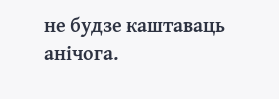не будзе каштаваць анічога.